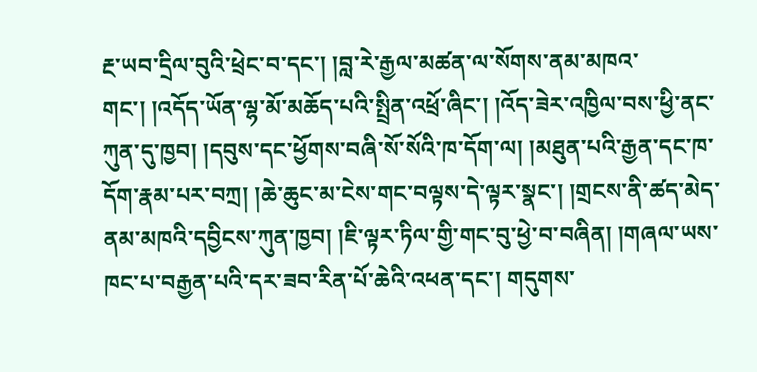རྔ་ཡབ་དྲིལ་བུའི་ཕྲེང་བ་དང་། །བླ་རེ་རྒྱལ་མཚན་ལ་སོགས་ནམ་མཁའ་གང་། །འདོད་ཡོན་ལྷ་མོ་མཆོད་པའི་སྤྲིན་འཕྲོ་ཞིང་། །འོད་ཟེར་འཁྱིལ་བས་ཕྱི་ནང་ཀུན་དུ་ཁྱབ། །དབུས་དང་ཕྱོགས་བཞི་སོ་སོའི་ཁ་དོག་ལ། །མཐུན་པའི་རྒྱན་དང་ཁ་དོག་རྣམ་པར་བཀྲ། །ཆེ་ཆུང་མ་ངེས་གང་བལྟས་དེ་ལྟར་སྣང་། །གྲངས་ནི་ཚད་མེད་ནམ་མཁའི་དབྱིངས་ཀུན་ཁྱབ། །ཇི་ལྟར་ཏིལ་གྱི་གང་བུ་ཕྱེ་བ་བཞིན། །གཞལ་ཡས་ཁང་པ་བརྒྱན་པའི་དར་ཟབ་རིན་པོ་ཆེའི་འཕན་དང་། གདུགས་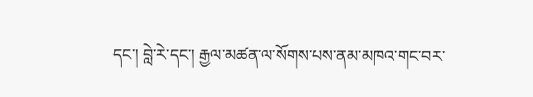དང་། བླེ་རེ་དང་། རྒྱལ་མཚན་ལ་སོགས་པས་ནམ་མཁའ་གང་བར་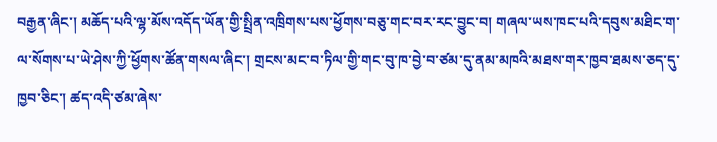བརྒྱན་ཞིང་། མཆོད་པའི་ལྷ་མོས་འདོད་ཡོན་གྱི་སྤྲིན་འཁྲིགས་པས་ཕྱོགས་བཅུ་གང་བར་རང་བྱུང་བ། གཞལ་ཡས་ཁང་པའི་དབུས་མཐིང་ག་ལ་སོགས་པ་ཡེ་ཤེས་ཀྱི་ཕྱོགས་ཚོན་གསལ་ཞིང་། གྲངས་མང་བ་ཏིལ་གྱི་གང་བུ་ཁ་བྱེ་བ་ཙམ་དུ་ནམ་མཁའི་མཐས་གར་ཁྱབ་ཐམས་ཅད་དུ་ཁྱབ་ཅིང་། ཚད་འདི་ཙམ་ཞེས་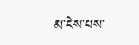མ་ངེས་པས་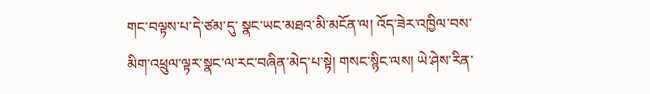གང་བལྟས་པ་དེ་ཙམ་དུ་ སྣང་ཡང་མཐའ་མི་མངོན་ལ། འོད་ཟེར་འཁྱིལ་བས་མིག་འཕྲུལ་ལྟར་སྣང་ལ་རང་བཞིན་མེད་པ་སྟེ། གསང་སྙིང་ལས། ཡེ་ཤེས་རིན་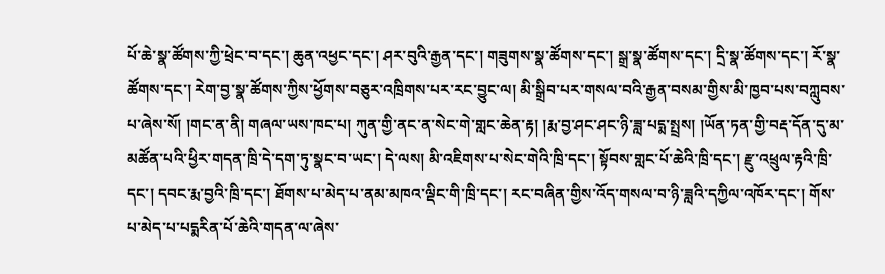པོ་ཆེ་སྣ་ཚོགས་ཀྱི་ཕྲེང་བ་དང་། ཆུན་འཕྱང་དང་། ཤར་བུའི་རྒྱན་དང་། གཟུགས་སྣ་ཚོགས་དང་། སྒྲ་སྣ་ཚོགས་དང་། དྲི་སྣ་ཚོགས་དང་། རོ་སྣ་ཚོགས་དང་། རེག་བྱ་སྣ་ཚོགས་ཀྱིས་ཕྱོགས་བཅུར་འཁྲིགས་པར་རང་བྱུང་ལ། མི་སྒྲིབ་པར་གསལ་བའི་རྒྱན་བསམ་གྱིས་མི་ཁྱབ་པས་བཀླུབས་པ་ཞེས་སོ། །གང་ན་ནི། གཞལ་ཡས་ཁང་པ། ཀུན་གྱི་ནང་ན་སེང་གེ་གླང་ཆེན་རྟ། །རྨ་བྱ་ཤང་ཤང་ཉི་ཟླ་པདྨ་སྤྲས། །ཡོན་ཏན་གྱི་བརྡ་དོན་དུ་མ་མཚོན་པའི་ཕྱིར་གདན་ཁྲི་དེ་དག་ཏུ་སྣང་བ་ཡང་། དེ་ལས། མི་འཇིགས་པ་སེང་གེའི་ཁྲི་དང་། སྟོབས་གླང་པོ་ཆེའི་ཁྲི་དང་། རྫུ་འཕྲུལ་རྟའི་ཁྲི་དང་། དབང་རྨ་བྱའི་ཁྲི་དང་། ཐོགས་པ་མེད་པ་ནམ་མཁའ་ལྡིང་གི་ཁྲི་དང་། རང་བཞིན་གྱིས་འོད་གསལ་བ་ཉི་ཟླའི་དཀྱིལ་འཁོར་དང་། གོས་པ་མེད་པ་པདྨརིན་པོ་ཆེའི་གདན་ལ་ཞེས་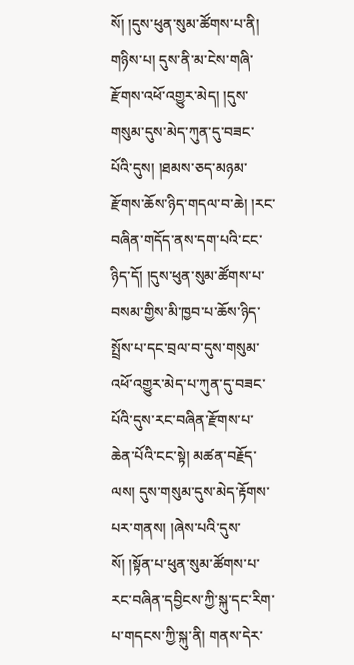སོ། །དུས་ཕུན་སུམ་ཚོགས་པ་ནི། གཉིས་པ། དུས་ནི་མ་ངེས་གཞི་རྫོགས་འཕོ་འགྱུར་མེད། །དུས་གསུམ་དུས་མེད་ཀུན་དུ་བཟང་པོའི་དུས། །ཐམས་ཅད་མཉམ་རྫོགས་ཆོས་ཉིད་གདལ་བ་ཆེ། །རང་བཞིན་གདོད་ནས་དག་པའི་ངང་ཉིད་དོ། །དུས་ཕུན་སུམ་ཚོགས་པ་བསམ་གྱིས་མི་ཁྱབ་པ་ཆོས་ཉིད་སྤྲོས་པ་དང་བྲལ་བ་དུས་གསུམ་འཕོ་འགྱུར་མེད་པ་ཀུན་དུ་བཟང་པོའི་དུས་རང་བཞིན་རྫོགས་པ་ཆེན་པོའི་ངང་སྟེ། མཚན་བརྗོད་ལས། དུས་གསུམ་དུས་མེད་རྟོགས་པར་གནས། །ཞེས་པའི་དུས་སོ། །སྟོན་པ་ཕུན་སུམ་ཚོགས་པ་རང་བཞིན་དབྱིངས་ཀྱི་སྐུ་དང་རིག་པ་གདངས་ཀྱི་སྐུ་ནི། གནས་དེར་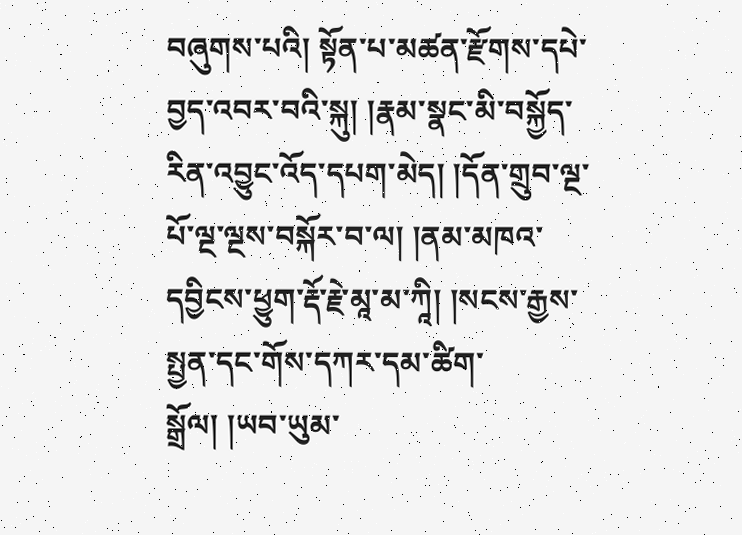བཞུགས་པའི། སྟོན་པ་མཚན་རྫོགས་དཔེ་བྱད་འབར་བའི་སྐུ། །རྣམ་སྣང་མི་བསྐྱོད་རིན་འབྱུང་འོད་དཔག་མེད། །དོན་གྲུབ་ལྔ་པོ་ལྔ་ལྔས་བསྐོར་བ་ལ། །ནམ་མཁའ་དབྱིངས་ཕྱུག་རྡོ་རྗེ་མཱ་མ་ཀཱི། །སངས་རྒྱས་སྤྱན་དང་གོས་དཀར་དམ་ཚིག་སྒྲོལ། །ཡབ་ཡུམ་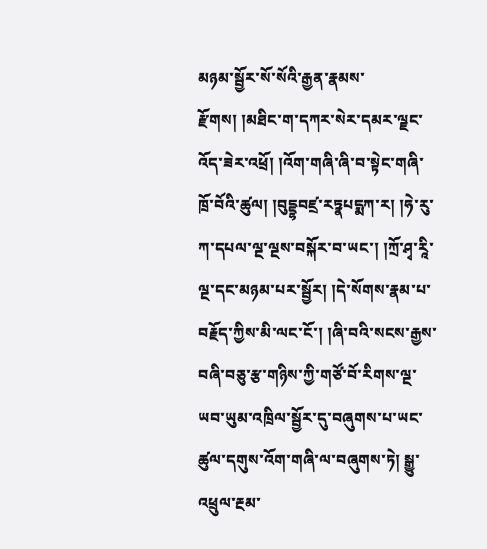མཉམ་སྦྱོར་སོ་སོའི་རྒྱན་རྣམས་རྫོགས། །མཐིང་ག་དཀར་སེར་དམར་ལྗང་འོད་ཟེར་འཕྲོ། །འོག་གཞི་ཞི་བ་སྟེང་གཞི་ཁྲོ་བོའི་ཚུལ། །བུདྡྷབཛྲ་རཏྣཔདྨཀ་ར། །ཧེ་རུ་ཀ་དཔལ་ལྔ་ལྔས་བསྐོར་བ་ཡང་། །ཀྲོ་ཤྭ་རཱི་ལྔ་དང་མཉམ་པར་སྦྱོར། །དེ་སོགས་རྣམ་པ་བརྗོད་ཀྱིས་མི་ལང་ངོ་། །ཞི་བའི་སངས་རྒྱས་བཞི་བཅུ་རྩ་གཉིས་ཀྱི་གཙོ་བོ་རིགས་ལྔ་ཡབ་ཡུམ་འཁྲིལ་སྦྱོར་དུ་བཞུགས་པ་ཡང་ཚུལ་དགུས་འོག་གཞི་ལ་བཞུགས་ཏེ། སྒྱུ་འཕྲུལ་རྔམ་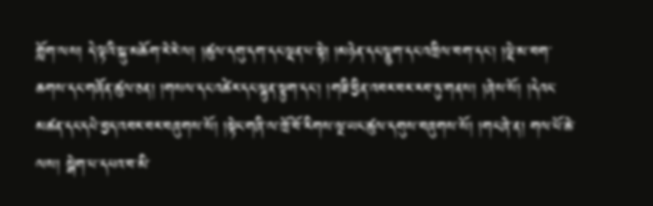གློག་ལས། དེ་ལྟའི་སྐུ་མཆོག་རེ་རེ་ལ། །ཚུལ་དགུ་དག་དང་ལྡན་པ་སྟེ། །མཉེན་དང་ལྕུག་དང་འཁྲིལ་བག་དང་། །ལྡེ་མ་བག་ཆགས་དང་གཞོན་ཚུལ་ཅན། །གསལ་དང་འཚེར་དང་ལྷུན་སྟུག་དང་། །གཟི་བྱིན་འབར་བར་རབ་ཏུ་གནས། །ཞེས་སོ། །དེའང་མཚན་དང་དཔེ་བྱད་འབར་བར་བཞུགས་སོ། །སྟེང་གཞི་ལ་ཁྲོ་བོ་རིགས་ལྔ་ཡང་ཚུལ་དགུས་བཞུགས་སོ། །གང་ཞེ་ན། གལ་པོ་ཆེ་ལས། སྒེག་པ་དཔའ་བ་མི་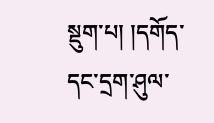སྡུག་པ། །དགོད་དང་དྲག་ཤུལ་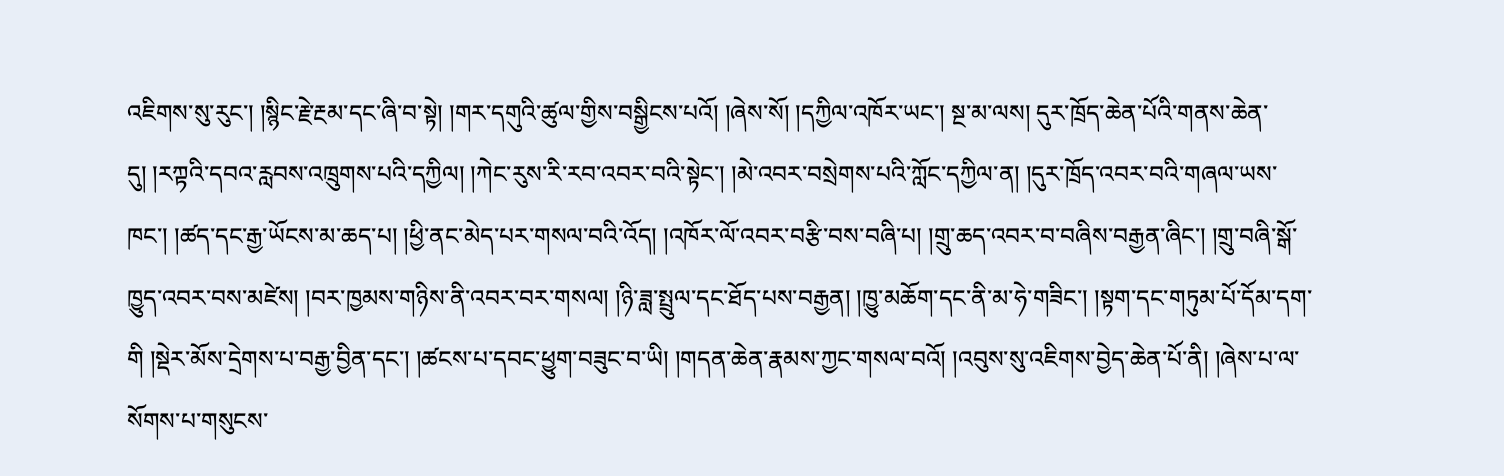འཇིགས་སུ་རུང་། །སྙིང་རྗེ་རྔམ་དང་ཞི་བ་སྟེ། །གར་དགུའི་ཚུལ་གྱིས་བསྒྱིངས་པའོ། །ཞེས་སོ། །དཀྱིལ་འཁོར་ཡང་། སྔ་མ་ལས། དུར་ཁྲོད་ཆེན་པོའི་གནས་ཆེན་དུ། །རཀྟའི་དབའ་རླབས་འཁྲུགས་པའི་དཀྱིལ། །ཀེང་རུས་རི་རབ་འབར་བའི་སྟེང་། །མེ་འབར་བསྲེགས་པའི་ཀློང་དཀྱིལ་ན། །དུར་ཁྲོད་འབར་བའི་གཞལ་ཡས་ཁང་། །ཚད་དང་རྒྱ་ཡོངས་མ་ཆད་པ། །ཕྱི་ནང་མེད་པར་གསལ་བའི་འོད། །འཁོར་ལོ་འབར་བརྩི་བས་བཞི་པ། །གྲུ་ཆད་འབར་བ་བཞིས་བརྒྱན་ཞིང་། །གྲུ་བཞི་སྒོ་ཁྱུད་འབར་བས་མཛེས། །བར་ཁྱམས་གཉིས་ནི་འབར་བར་གསལ། །ཉི་ཟླ་སྤྲུལ་དང་ཐོད་པས་བརྒྱན། །ཁྱུ་མཆོག་དང་ནི་མ་ཧེ་གཟིང་། །སྟག་དང་གཏུམ་པོ་དོམ་དག་གི །སྡེར་མོས་དྲེགས་པ་བརྒྱ་བྱིན་དང་། །ཚངས་པ་དབང་ཕྱུག་བཟུང་བ་ཡི། །གདན་ཆེན་རྣམས་ཀྱང་གསལ་བའོ། །འབུས་སུ་འཇིགས་བྱེད་ཆེན་པོ་ནི། །ཞེས་པ་ལ་སོགས་པ་གསུངས་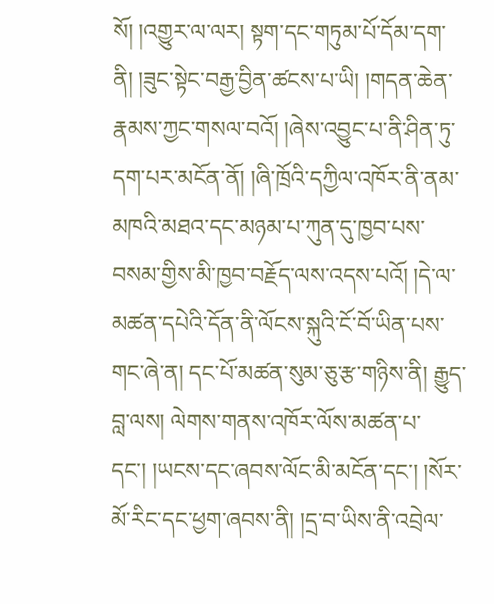སོ། །འགྱུར་ལ་ལར། སྟག་དང་གཏུམ་པོ་དོམ་དག་ནི། །ཟུང་སྟེང་བརྒྱ་བྱིན་ཚངས་པ་ཡི། །གདན་ཆེན་རྣམས་ཀྱང་གསལ་བའོ། །ཞེས་འབྱུང་པ་ནི་ཤིན་ཏུ་དག་པར་མངོན་ནོ། །ཞི་ཁྲོའི་དཀྱིལ་འཁོར་ནི་ནམ་མཁའི་མཐའ་དང་མཉམ་པ་ཀུན་དུ་ཁྱབ་པས་བསམ་གྱིས་མི་ཁྱབ་བརྗོད་ལས་འདས་པའོ། །དེ་ལ་མཚན་དཔེའི་དོན་ནི་ལོངས་སྐུའི་ངོ་བོ་ཡིན་པས་གང་ཞེ་ན། དང་པོ་མཚན་སུམ་ཅུ་རྩ་གཉིས་ནི། རྒྱུད་བླ་ལས། ལེགས་གནས་འཁོར་ལོས་མཚན་པ་དང་། །ཡངས་དང་ཞབས་ལོང་མི་མངོན་དང་། །སོར་མོ་རིང་དང་ཕྱག་ཞབས་ནི། །དྲ་བ་ཡིས་ནི་འབྲེལ་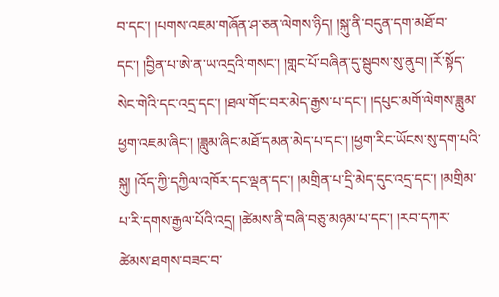བ་དང་། །པགས་འཇམ་གཞོན་ཤ་ཅན་ལེགས་ཉིད། །སྐུ་ནི་བདུན་དག་མཐོ་བ་དང་། །བྱིན་པ་ཨེ་ན་ཡ་འདྲའི་གསང་། །གླང་པོ་བཞིན་དུ་སྦུབས་སུ་ནུབ། །རོ་སྟོད་སེང་གེའི་དང་འདྲ་དང་། །ཐལ་གོང་བར་མེད་རྒྱས་པ་དང་། །དཔུང་མགོ་ལེགས་ཟླུམ་ཕྱག་འཇམ་ཞིང་། །ཟླུམ་ཞིང་མཐོ་དམན་མེད་པ་དང་། །ཕྱག་རིང་ཡོངས་སུ་དག་པའི་སྐུ། །འོད་ཀྱི་དཀྱིལ་འཁོར་དང་ལྡན་དང་། །མགྲིན་པ་དྲི་མེད་དུང་འདྲ་དང་། །མགྲིམ་པ་རི་དགས་རྒྱལ་པོའི་འདྲ། །ཚེམས་ནི་བཞི་བཅུ་མཉམ་པ་དང་། །རབ་དཀར་ཚེམས་ཐགས་བཟང་བ་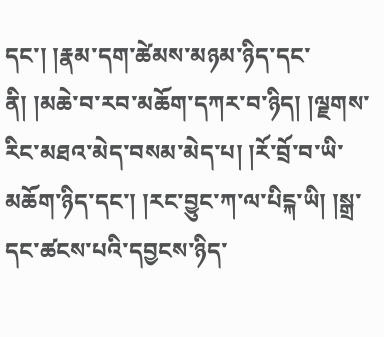དང་། །རྣམ་དག་ཚེམས་མཉམ་ཉིད་དང་ནི། །མཆེ་བ་རབ་མཆོག་དཀར་བ་ཉིད། །ལྗགས་རིང་མཐའ་མེད་བསམ་མེད་པ། །རོ་བྲོ་བ་ཡི་མཆོག་ཉིད་དང་། །རང་བྱུང་ཀ་ལ་པིངྐ་ཡི། །སྒྲ་དང་ཚངས་པའི་དབྱངས་ཉིད་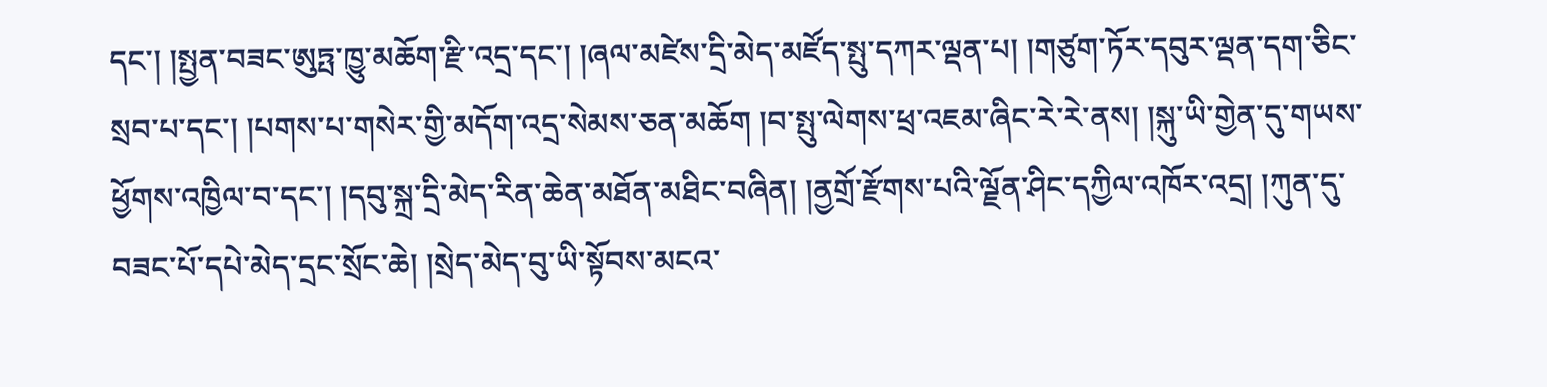དང་། །སྤྱན་བཟང་ཨུཏྤ་ཁྱུ་མཆོག་རྫི་འདྲ་དང་། །ཞལ་མཛེས་དྲི་མེད་མཛོད་སྤུ་དཀར་ལྡན་པ། །གཙུག་ཏོར་དབུར་ལྡན་དག་ཅིང་སྲབ་པ་དང་། །པགས་པ་གསེར་གྱི་མདོག་འདྲ་སེམས་ཅན་མཆོག །བ་སྤུ་ལེགས་ཕྲ་འཇམ་ཞིང་རེ་རེ་ནས། །སྐུ་ཡི་གྱེན་དུ་གཡས་ཕྱོགས་འཁྱིལ་བ་དང་། །དབུ་སྐྲ་དྲི་མེད་རིན་ཆེན་མཐོན་མཐིང་བཞིན། །ནྱགྲོ་རྫོགས་པའི་ལྗོན་ཤིང་དཀྱིལ་འཁོར་འདྲ། །ཀུན་དུ་བཟང་པོ་དཔེ་མེད་དྲང་སྲོང་ཆེ། །སྲེད་མེད་བུ་ཡི་སྟོབས་མངའ་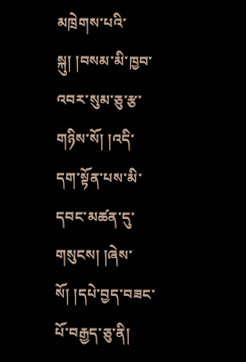མཁྲེགས་པའི་སྐུ། །བསམ་མི་ཁྱབ་འབར་སུམ་ཅུ་རྩ་གཉིས་སོ། །འདི་དག་སྟོན་པས་མི་དབང་མཚན་དུ་གསུངས། །ཞེས་སོ། །དཔེ་བྱད་བཟང་པོ་བརྒྱད་ཅུ་ནི།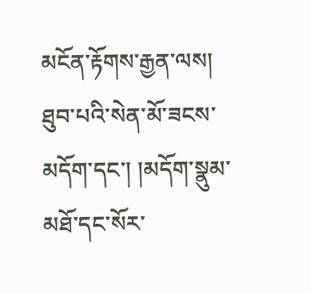མངོན་རྟོགས་རྒྱན་ལས། ཐུབ་པའི་སེན་མོ་ཟངས་མདོག་དང་། །མདོག་སྣུམ་མཐོ་དང་སོར་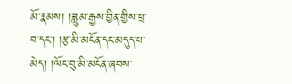མོ་རྣམས། །ཟླུམ་རྒྱས་བྱིན་གྱིས་ཕྲ་བ་དང་། །རྩ་མི་མངོན་དང་མདུད་པ་མེད། །ལོང་བུ་མི་མངོན་ཞབས་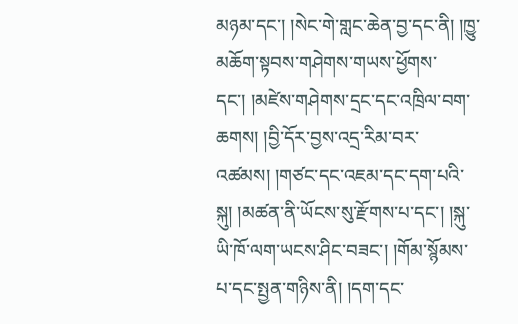མཉམ་དང་། །སེང་གེ་གླང་ཆེན་བྱ་དང་ནི། །ཁྱུ་མཆོག་སྟབས་གཤེགས་གཡས་ཕྱོགས་དང་། །མཛེས་གཤེགས་དྲང་དང་འཁྲིལ་བག་ཆགས། །བྱི་དོར་བྱས་འདྲ་རིམ་བར་འཚམས། །གཙང་དང་འཇམ་དང་དག་པའི་སྐུ། །མཚན་ནི་ཡོངས་སུ་རྫོགས་པ་དང་། །སྐུ་ཡི་ཁོ་ལག་ཡངས་ཤིང་བཟང་། །གོམ་སྙོམས་པ་དང་སྤྱན་གཉིས་ནི། །དག་དང་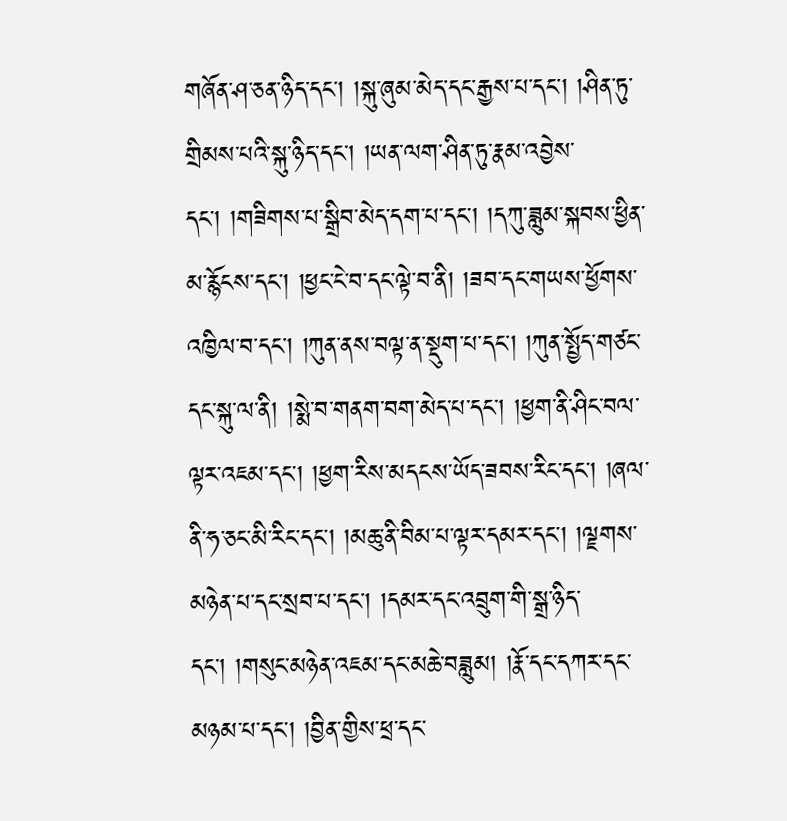གཞོན་ཤ་ཅན་ཉིད་དང་། །སྐུ་ཞུམ་མེད་དང་རྒྱས་པ་དང་། །ཤིན་ཏུ་གྲིམས་པའི་སྐུ་ཉིད་དང་། །ཡན་ལག་ཤིན་ཏུ་རྣམ་འབྱེས་དང་། །གཟིགས་པ་སྒྲིབ་མེད་དག་པ་དང་། །དཀུ་ཟླུམ་སྐབས་ཕྱིན་མ་རྙོངས་དང་། །ཕྱང་ངེ་བ་དང་ལྟེ་བ་ནི། །ཟབ་དང་གཡས་ཕྱོགས་འཁྱིལ་བ་དང་། །ཀུན་ནས་བལྟ་ན་སྡུག་པ་དང་། །ཀུན་སྤྱོད་གཙང་དང་སྐུ་ལ་ནི། །སྨེ་བ་གནག་བག་མེད་པ་དང་། །ཕྱག་ནི་ཤིང་བལ་ལྟར་འཇམ་དང་། །ཕྱག་རིས་མདངས་ཡོད་ཟབས་རིང་དང་། །ཞལ་ནི་ཧ་ཅང་མི་རིང་དང་། །མཆུ་ནི་བིམ་པ་ལྟར་དམར་དང་། །ལྗགས་མཉེན་པ་དང་སྲབ་པ་དང་། །དམར་དང་འབྲུག་གི་སྒྲ་ཉིད་དང་། །གསུང་མཉེན་འཇམ་དང་མཆེ་བཟླུམ། །རྣོ་དང་དཀར་དང་མཉམ་པ་དང་། །བྱིན་གྱིས་ཕྲ་དང་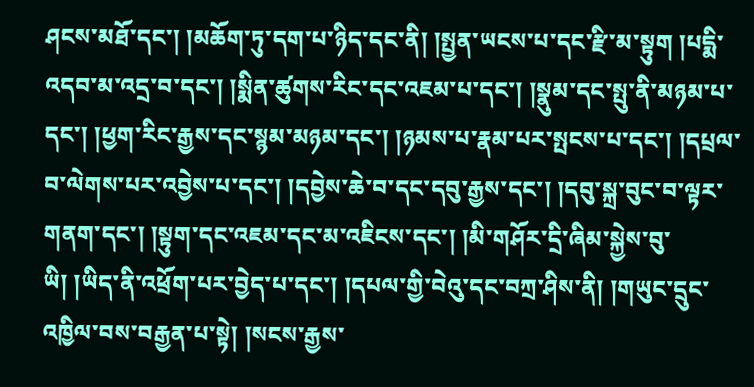ཤངས་མཐོ་དང་། །མཆོག་ཏུ་དག་པ་ཉིད་དང་ནི། །སྤྱན་ཡངས་པ་དང་རྫི་མ་སྟུག །པདྨི་འདབ་མ་འདྲ་བ་དང་། །སྨིན་ཚུགས་རིང་དང་འཇམ་པ་དང་། །སྣུམ་དང་སྤུ་ནི་མཉམ་པ་དང་། །ཕྱག་རིང་རྒྱས་དང་སྙམ་མཉམ་དང་། །ཉམས་པ་རྣམ་པར་སྤངས་པ་དང་། །དཔྲལ་བ་ལེགས་པར་འབྱེས་པ་དང་། །དབྱེས་ཆེ་བ་དང་དབུ་རྒྱས་དང་། །དབུ་སྐྲ་བུང་བ་ལྟར་གནག་དང་། །སྟུག་དང་འཇམ་དང་མ་འཇིངས་དང་། །མི་གཤོར་དྲི་ཞིམ་སྐྱེས་བུ་ཡི། །ཡིད་ནི་འཕྲོག་པར་བྱེད་པ་དང་། །དཔལ་གྱི་བེའུ་དང་བཀྲ་ཤིས་ནི། །གཡུང་དྲུང་འཁྱིལ་བས་བརྒྱན་པ་སྟེ། །སངས་རྒྱས་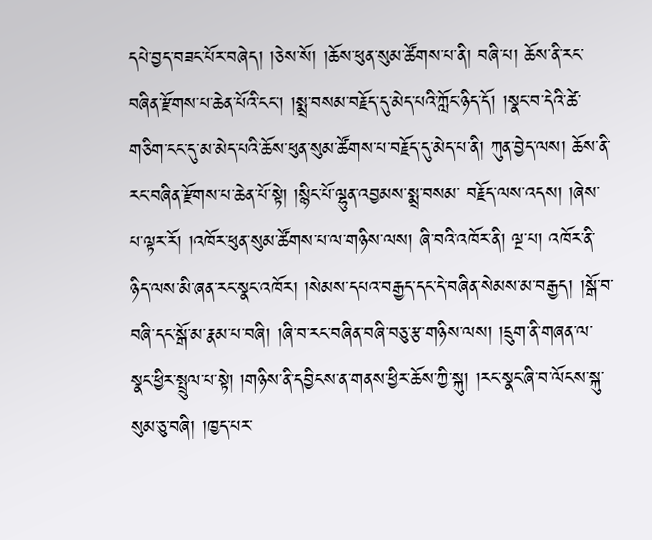དཔེ་བྱད་བཟང་པོར་བཞེད། །ཅེས་སོ། །ཆོས་ཕུན་སུམ་ཚོགས་པ་ནི། བཞི་པ། ཆོས་ནི་རང་བཞིན་རྫོགས་པ་ཆེན་པོའི་ངང་། །སྨྲ་བསམ་བརྗོད་དུ་མེད་པའི་ཀློང་ཉིད་དོ། །སྣང་བ་དེའི་ཚེ་གཅིག་ངང་དུ་མ་མེད་པའི་ཆོས་ཕུན་སུམ་ཚོགས་པ་བརྗོད་དུ་མེད་པ་ནི། ཀུན་བྱེད་ལས། ཆོས་ནི་རང་བཞིན་རྫོགས་པ་ཆེན་པོ་སྟེ། །སྙིང་པོ་ལྷུན་འབྱམས་སྨྲ་བསམ་ བརྗོད་ལས་འདས། །ཞེས་པ་ལྟར་རོ། །འཁོར་ཕུན་སུམ་ཚོགས་པ་ལ་གཉིས་ལས། ཞི་བའི་འཁོར་ནི། ལྔ་པ། འཁོར་ནི་ཉིད་ལས་མི་ཞན་རང་སྣང་འཁོར། །སེམས་དཔའ་བརྒྱད་དང་དེ་བཞིན་སེམས་མ་བརྒྱད། །སྒོ་བ་བཞི་དང་སྒོ་མ་རྣམ་པ་བཞི། །ཞི་བ་རང་བཞིན་བཞི་བཅུ་རྩ་གཉིས་ལས། །དྲུག་ནི་གཞན་ལ་སྣང་ཕྱིར་སྤྲུལ་པ་སྟེ། །གཉིས་ནི་དབྱིངས་ན་གནས་ཕྱིར་ཆོས་ཀྱི་སྐུ། །རང་སྣང་ཞི་བ་ལོངས་སྐུ་སུམ་ཅུ་བཞི། །ཁྱད་པར་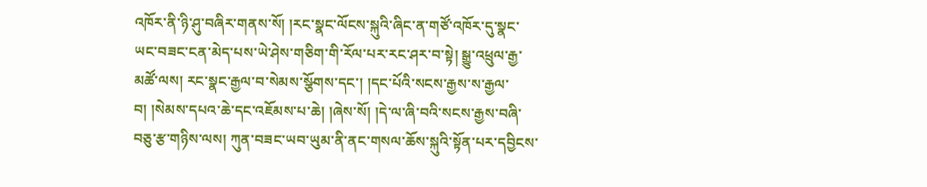འཁོར་ནི་ཉི་ཤུ་བཞིར་གནས་སོ། །རང་སྣང་ལོངས་སྐུའི་ཞིང་ན་གཙོ་འཁོར་དུ་སྣང་ཡང་བཟང་ངན་མེད་པས་ཡེ་ཤེས་གཅིག་གི་རོལ་པར་རང་ཤར་བ་སྟེ། སྒྱུ་འཕྲུལ་རྒྱ་མཚོ་ལས། རང་སྣང་རྒྱལ་བ་སེམས་སྩོགས་དང་། །དང་པོའི་སངས་རྒྱས་ས་རྒྱལ་བ། །སེམས་དཔའ་ཆེ་དང་འཇོམས་པ་ཆེ། །ཞེས་སོ། །དེ་ལ་ཞི་བའི་སངས་རྒྱས་བཞི་བཅུ་རྩ་གཉིས་ལས། ཀུན་བཟང་ཡབ་ཡུམ་ནི་ནང་གསལ་ཆོས་སྐུའི་སྟོན་པར་དབྱིངས་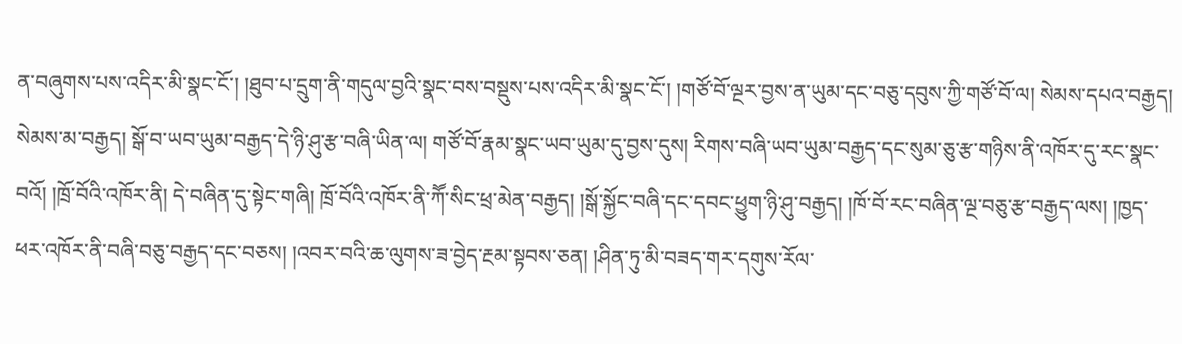ན་བཞུགས་པས་འདིར་མི་སྣང་ངོ་། །ཐུབ་པ་དྲུག་ནི་གདུལ་བྱའི་སྣང་བས་བསྡུས་པས་འདིར་མི་སྣང་ངོ་། །གཙོ་བོ་ལྔར་བྱས་ན་ཡུམ་དང་བཅུ་དབུས་ཀྱི་གཙོ་བོ་ལ། སེམས་དཔའ་བརྒྱད། སེམས་མ་བརྒྱད། སྒོ་བ་ཡབ་ཡུམ་བརྒྱད་དེ་ཉི་ཤུ་རྩ་བཞི་ཡིན་ལ། གཙོ་བོ་རྣམ་སྣང་ཡབ་ཡུམ་དུ་བྱས་དུས། རིགས་བཞི་ཡབ་ཡུམ་བརྒྱད་དང་སུམ་ཅུ་རྩ་གཉིས་ནི་འཁོར་དུ་རང་སྣང་བའོ། །ཁྲོ་བོའི་འཁོར་ནི། དེ་བཞིན་དུ་སྟེང་གཞི། ཁྲོ་བོའི་འཁོར་ནི་ཀཽ་སིང་ཕྲ་མེན་བརྒྱད། །སྒོ་སྐྱོང་བཞི་དང་དབང་ཕྱུག་ཉི་ཤུ་བརྒྱད། །ཁོ་བོ་རང་བཞིན་ལྔ་བཅུ་རྩ་བརྒྱད་ལས། །ཁྱད་ཕར་འཁོར་ནི་བཞི་བཅུ་བརྒྱད་དང་བཅས། །འབར་བའི་ཆ་ལུགས་ཟ་བྱེད་རྔམ་སྟབས་ཅན། །ཤིན་ཏུ་མི་བཟད་གར་དགུས་རོལ་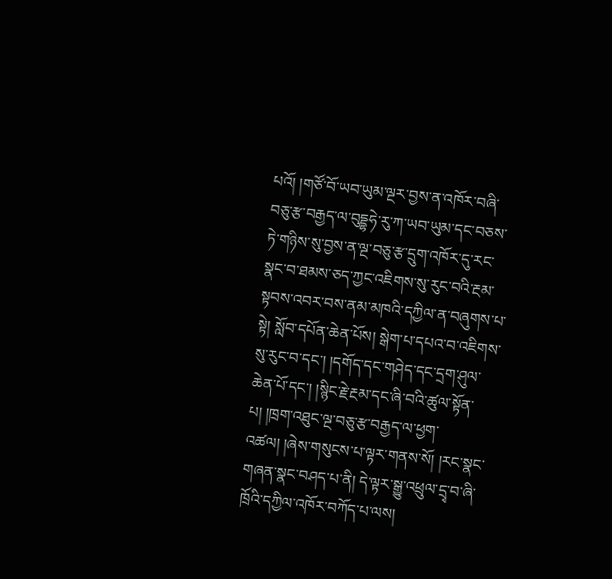པའོ། །གཙོ་བོ་ཡབ་ཡུམ་ལྔར་བྱས་ན་འཁོར་བཞི་བཅུ་རྩ་བརྒྱད་ལ་བུདྡྷཧེ་རུ་ཀ་ཡབ་ཡུམ་དང་བཅས་ཏེ་གཉིས་སུ་བྱས་ན་ལྔ་བཅུ་རྩ་དྲུག་འཁོར་དུ་རང་སྣང་བ་ཐམས་ཅད་ཀྱང་འཇིགས་སུ་རུང་བའི་རྔམ་སྟབས་འབར་བས་ནམ་མཁའི་དཀྱིལ་ན་བཞུགས་པ་སྟེ། སློབ་དཔོན་ཆེན་པོས། སྒེག་པ་དཔའ་བ་འཇིགས་སུ་རུང་བ་དང་། །དགོད་དང་གཤེད་དང་དྲག་ཤུལ་ཆེན་པོ་དང་། །སྙིང་རྗེ་རྔམ་དང་ཞི་བའི་ཚུལ་སྟོན་པ། །ཁྲག་འཐུང་ལྔ་བཅུ་རྩ་བརྒྱད་ལ་ཕྱག་འཚལ། །ཞེས་གསུངས་པ་ལྟར་གནས་སོ། །རང་སྣང་གཞན་སྣང་བཤད་པ་ནི། དེ་ལྟར་སྒྱུ་འཕྲུལ་དྲྭ་བ་ཞི་ཁྲོའི་དཀྱིལ་འཁོར་བཀོད་པ་ལས།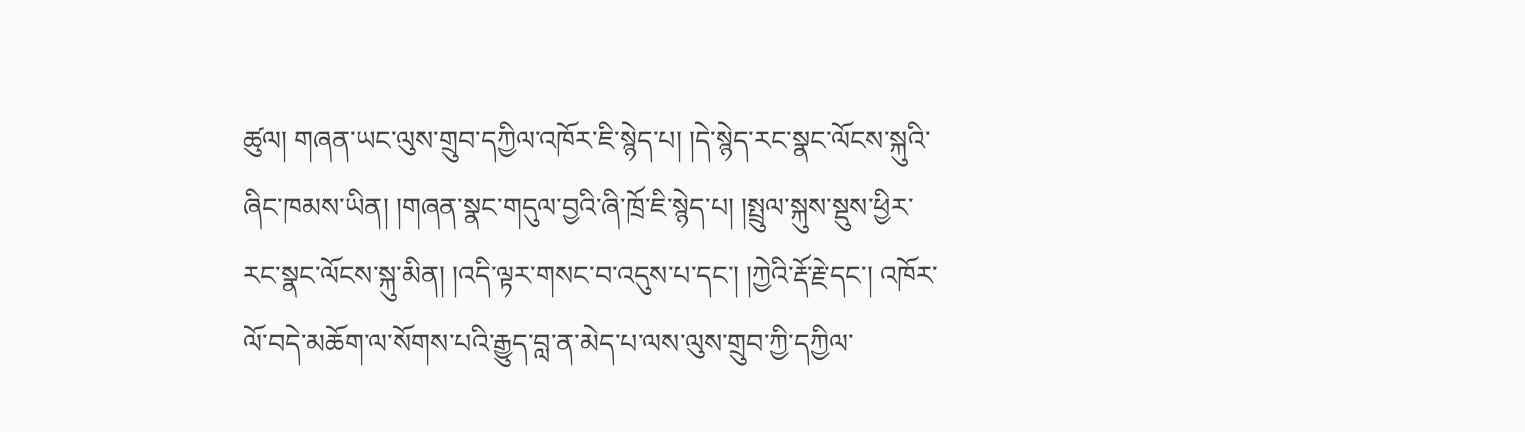ཚུལ། གཞན་ཡང་ལུས་གྲུབ་དཀྱིལ་འཁོར་ཇི་སྙེད་པ། །དེ་སྙེད་རང་སྣང་ལོངས་སྐུའི་ཞིང་ཁམས་ཡིན། །གཞན་སྣང་གདུལ་བྱའི་ཞི་ཁྲོ་ཇི་སྙེད་པ། །སྤྲུལ་སྐུས་སྡུས་ཕྱིར་རང་སྣང་ལོངས་སྐུ་མིན། །འདི་ལྟར་གསང་བ་འདུས་པ་དང་། །ཀྱེའི་རྡོ་རྗེ་དང་། འཁོར་ལོ་བདེ་མཆོག་ལ་སོགས་པའི་རྒྱུད་བླ་ན་མེད་པ་ལས་ལུས་གྲུབ་ཀྱི་དཀྱིལ་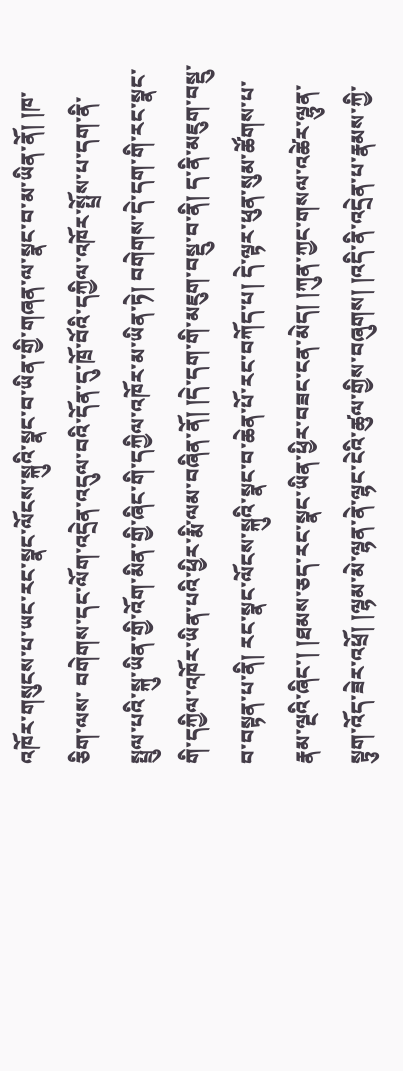འཁོར་གསུངས་པ་ཡང་རང་སྣང་ལོངས་སྐུའི་སྣང་བ་ཡིན་གྱི་གཞན་ལ་སྣང་བ་མ་ཡིན་ནོ། །ཁ་ཅིག་ལས་ བགེགས་དང་ལོག་འདྲེན་འདུལ་བའི་དོན་དུ་ཁྲོ་བོའི་དཀྱིལ་འཁོར་སྤྲོས་པ་དག་ནི་སྤྲུལ་པའི་སྐུ་ཡིན་གྱི་འོག་མིན་གྱི་ཞིང་གི་དཀྱིལ་འཁོར་མ་ཡིན་ཏེ། བགེགས་དེ་དག་གི་རང་སྣང་གི་དཀྱིལ་འཁོར་ཡིན་པའི་ཕྱིར་རྨི་ལམ་བཞིན་ནོ། །དེ་དག་གི་མཇུག་བསྡུ་བ་ནི། ད་ནི་མཇུག་བསྡུ་བ་བསྟན་པ་ནི། རང་སྣང་ལོངས་སྐུའི་སྣང་བ་ཆེན་པོ་རང་བཀོད་པ། དེ་ལྟར་ཕུན་སུམ་ཚོགས་པ་རྣམ་ལྔའི་ཞིང་། །ཐམས་ཅད་རང་སྣང་ཡིན་ཕྱིར་བཟང་ངན་མེད། །ཀུན་ཀྱང་གསལ་འཚེར་ལྷུན་སྟུག་འོད་ཟེར་འཕྲོ། །ལྷམ་མེ་ལྷན་ནེ་ལྷང་ངེའི་ཚུལ་གྱིས་བཞུགས། །འདི་ནི་འདྲེན་པ་རྣམས་ཀྱི་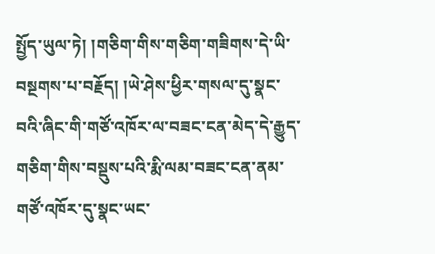སྤྱོད་ཡུལ་ཏེ། །གཅིག་གིས་གཅིག་གཟིགས་དེ་ཡི་བསྔགས་པ་བརྗོད། །ཡེ་ཤེས་ཕྱིར་གསལ་དུ་སྣང་བའི་ཞིང་གི་གཙོ་འཁོར་ལ་བཟང་ངན་མེད་དེ་རྒྱུད་གཅིག་གིས་བསྡུས་པའི་རྨི་ལམ་བཟང་ངན་ནམ་གཙོ་འཁོར་དུ་སྣང་ཡང་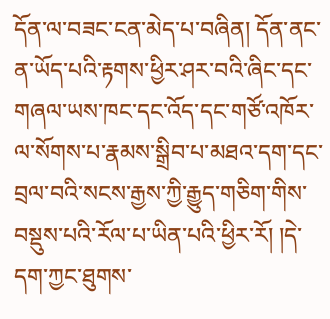དོན་ལ་བཟང་ངན་མེད་པ་བཞིན། དོན་ནང་ན་ཡོད་པའི་རྟགས་ཕྱིར་ཤར་བའི་ཞིང་དང་གཞལ་ཡས་ཁང་དང་འོད་དང་གཙོ་འཁོར་ལ་སོགས་པ་རྣམས་སྒྲིབ་པ་མཐའ་དག་དང་བྲལ་བའི་སངས་རྒྱས་ཀྱི་རྒྱུད་གཅིག་གིས་བསྡུས་པའི་རོལ་པ་ཡིན་པའི་ཕྱིར་རོ། །དེ་དག་ཀྱང་ཐུགས་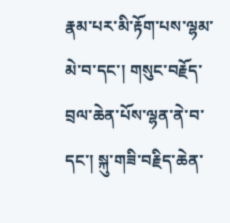རྣམ་པར་མི་རྟོག་པས་ལྷམ་མེ་བ་དང་། གསུང་བརྗོད་བྲལ་ཆེན་པོས་ལྷན་ནེ་བ་དང་། སྐུ་གཟི་བརྗིད་ཆེན་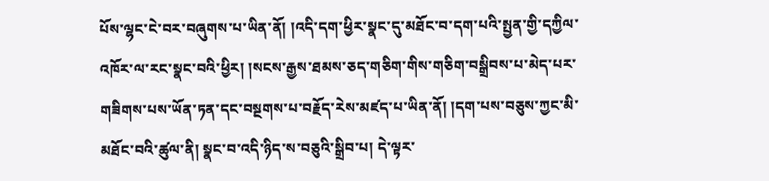པོས་ལྷང་ངེ་བར་བཞུགས་པ་ཡིན་ནོ། །འདི་དག་ཕྱིར་སྣང་དུ་མཐོང་བ་དག་པའི་སྤྱན་གྱི་དཀྱིལ་འཁོར་ལ་རང་སྣང་བའི་ཕྱིར། །སངས་རྒྱས་ཐམས་ཅད་གཅིག་གིས་གཅིག་བསྒྲིབས་པ་མེད་པར་གཟིགས་པས་ཡོན་ཏན་དང་བསྔགས་པ་བརྗོད་རེས་མཛད་པ་ཡིན་ནོ། །དག་པས་བཅུས་ཀྱང་མི་མཐོང་བའི་ཚུལ་ནི། སྣང་བ་འདི་ཉིད་ས་བཅུའི་སྒྲིབ་པ། དེ་ལྟར་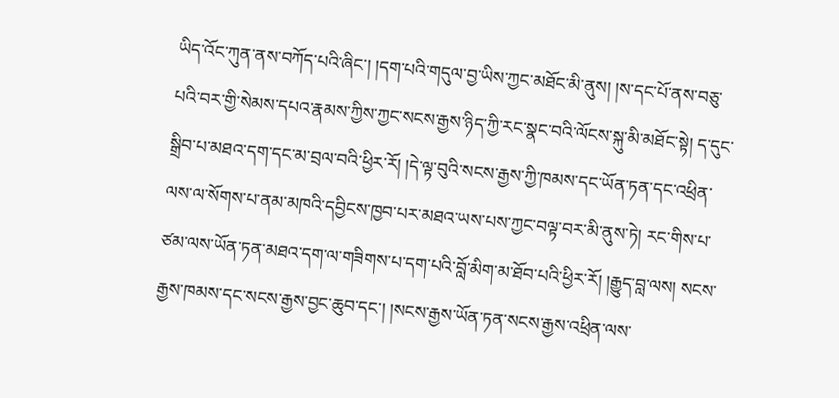ཡིད་འོང་ཀུན་ནས་བཀོད་པའི་ཞིང་། །དག་པའི་གདུལ་བྱ་ཡིས་ཀྱང་མཐོང་མི་ནུས། །ས་དང་པོ་ནས་བཅུ་པའི་བར་གྱི་སེམས་དཔའ་རྣམས་ཀྱིས་ཀྱང་སངས་རྒྱས་ཉིད་ཀྱི་རང་སྣང་བའི་ལོངས་སྐུ་མི་མཐོང་སྟེ། ད་དུང་སྒྲིབ་པ་མཐའ་དག་དང་མ་བྲལ་བའི་ཕྱིར་རོ། །དེ་ལྟ་བུའི་སངས་རྒྱས་ཀྱི་ཁམས་དང་ཡོན་ཏན་དང་འཕྲིན་ལས་ལ་སོགས་པ་ནམ་མཁའི་དབྱིངས་ཁྱབ་པར་མཐའ་ཡས་པས་ཀྱང་བལྟ་བར་མི་ནུས་ཏེ། རང་གིས་པ་ཙམ་ལས་ཡོན་ཏན་མཐའ་དག་ལ་གཟིགས་པ་དག་པའི་བློ་མིག་མ་ཐོབ་པའི་ཕྱིར་རོ། །རྒྱུད་བླ་ལས། སངས་རྒྱས་ཁམས་དང་སངས་རྒྱས་བྱང་ཆུབ་དང་། །སངས་རྒྱས་ཡོན་ཏན་སངས་རྒྱས་འཕྲིན་ལས་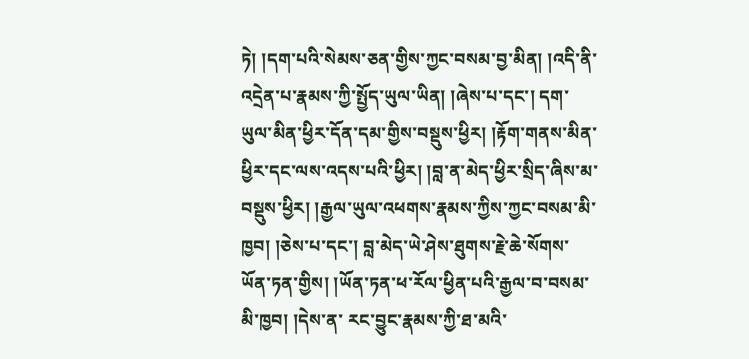ཏེ། །དག་པའི་སེམས་ཅན་གྱིས་ཀྱང་བསམ་བྱ་མིན། །འདི་ནི་འདྲེན་པ་རྣམས་ཀྱི་སྤྱོད་ཡུལ་ཡིན། །ཞེས་པ་དང་། དག་ཡུལ་མིན་ཕྱིར་དོན་དམ་གྱིས་བསྡུས་ཕྱིར། །རྟོག་གནས་མིན་ཕྱིར་དང་ལས་འདས་པའི་ཕྱིར། །བླ་ན་མེད་ཕྱིར་སྲིད་ཞིས་མ་བསྡུས་ཕྱིར། །རྒྱལ་ཡུལ་འཕགས་རྣམས་ཀྱིས་ཀྱང་བསམ་མི་ཁྱབ། །ཅེས་པ་དང་། བླ་མེད་ཡེ་ཤེས་ཐུགས་རྗེ་ཆེ་སོགས་ཡོན་ཏན་གྱིས། །ཡོན་ཏན་ཕ་རོལ་ཕྱིན་པའི་རྒྱལ་བ་བསམ་མི་ཁྱབ། །དེས་ན་ རང་བྱུང་རྣམས་ཀྱི་ཐ་མའི་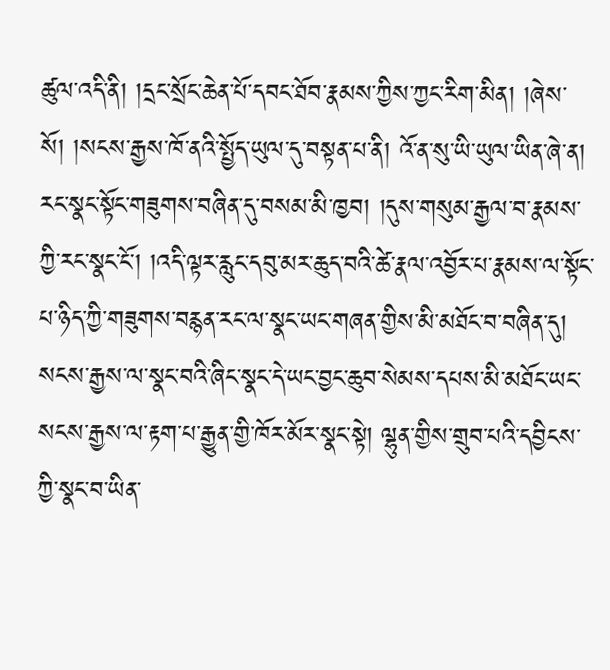ཚུལ་འདི་ནི། །དྲང་སྲོང་ཆེན་པོ་དབང་ཐོབ་རྣམས་ཀྱིས་ཀྱང་རིག་མིན། །ཞེས་སོ། །སངས་རྒྱས་ཁོ་ནའི་སྤྱོད་ཡུལ་དུ་བསྟན་པ་ནི། འོ་ན་སུ་ཡི་ཡུལ་ཡིན་ཞེ་ན། རང་སྣང་སྟོང་གཟུགས་བཞིན་དུ་བསམ་མི་ཁྱབ། །དུས་གསུམ་རྒྱལ་བ་རྣམས་ཀྱི་རང་སྣང་ངོ་། །འདི་ལྟར་རླུང་དབུ་མར་ཆུད་བའི་ཚེ་རྣལ་འབྱོར་པ་རྣམས་ལ་སྟོང་པ་ཉིད་ཀྱི་གཟུགས་བརྙན་རང་ལ་སྣང་ཡང་གཞན་གྱིས་མི་མཐོང་བ་བཞིན་དུ། སངས་རྒྱས་ལ་སྣང་བའི་ཞིང་སྣང་དེ་ཡང་བྱང་ཆུབ་སེམས་དཔས་མི་མཐོང་ཡང་སངས་རྒྱས་ལ་རྟག་པ་རྒྱུན་གྱི་ཁོར་མོར་སྣང་སྟེ། ལྷུན་གྱིས་གྲུབ་པའི་དབྱིངས་ཀྱི་སྣང་བ་ཡིན་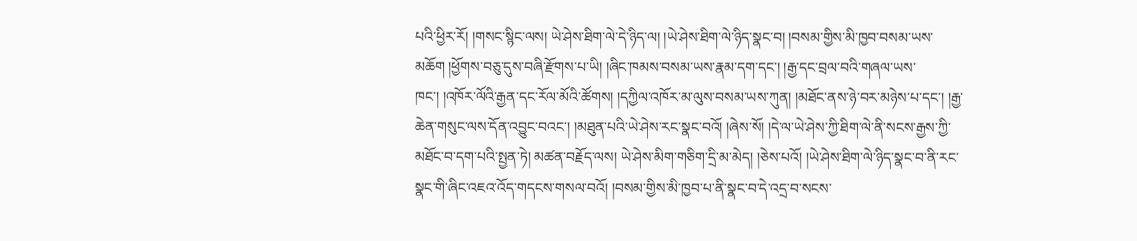པའི་ཕྱིར་རོ། །གསང་སྙིང་ལས། ཡེ་ཤེས་ཐིག་ལེ་དེ་ཉིད་ལ། །ཡེ་ཤེས་ཐིག་ལེ་ཉིད་སྣང་བ། །བསམ་གྱིས་མི་ཁྱབ་བསམ་ཡས་མཆོག །ཕྱོགས་བཅུ་དུས་བཞི་རྫོགས་པ་ཡི། །ཞིང་ཁམས་བསམ་ཡས་རྣམ་དག་དང་། །རྒྱ་དང་བྲལ་བའི་གཞལ་ཡས་ཁང་། །འཁོར་ལོའི་རྒྱན་དང་རོལ་མོའི་ཚོགས། །དཀྱིལ་འཁོར་མ་ལུས་བསམ་ཡས་ཀུན། །མཐོང་ནས་ཉེ་བར་མཉེས་པ་དང་། །རྒྱ་ཆེན་གསུང་ལས་དོན་འབྱུང་བའང་། །མཐུན་པའི་ཡེ་ཤེས་རང་སྣང་བའོ། །ཞེས་སོ། །དེ་ལ་ཡེ་ཤེས་ཀྱི་ཐིག་ལེ་ནི་སངས་རྒྱས་ཀྱི་མཐོང་བ་དག་པའི་སྤྱན་ཏེ། མཚན་བརྗོད་ལས། ཡེ་ཤེས་མིག་གཅིག་དྲི་མ་མེད། །ཅེས་པའོ། །ཡེ་ཤེས་ཐིག་ལེ་ཉིད་སྣང་བ་ནི་རང་སྣང་གི་ཞིང་འཇའ་འོད་གདངས་གསལ་བའོ། །བསམ་གྱིས་མི་ཁྱབ་པ་ནི་སྣང་བ་དེ་འདྲ་བ་སངས་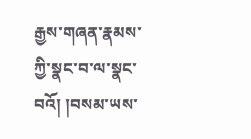རྒྱས་གཞན་རྣམས་ཀྱི་སྣང་བ་ལ་སྣང་བའོ། །བསམ་ཡས་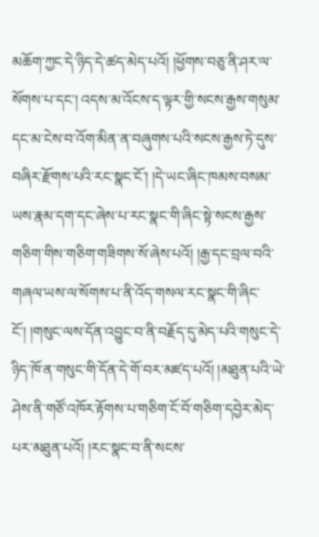མཆོག་ཀྱང་དེ་ཉིད་དེ་ཚད་མེད་པའོ། །ཕྱོགས་བཅུ་ནི་ཤར་ལ་སོགས་པ་དང་། འདས་མ་འོངས་ད་ལྟར་གྱི་སངས་རྒྱས་གསུམ་དང་མ་ངེས་བ་འོག་མིན་ན་བཞུགས་པའི་སངས་རྒྱས་ཏེ་དུས་བཞིར་རྫོགས་པའི་རང་སྣང་ངོ་། །དེ་ཡང་ཞིང་ཁམས་བསམ་ཡས་རྣམ་དག་དང་ཞེས་པ་རང་སྣང་གི་ཞིང་སྟེ་སངས་རྒྱས་གཅིག་གིས་གཅིག་གཟིགས་སོ་ཞེས་པའོ། །རྒྱ་དང་བྲལ་བའི་གཞལ་ཡས་ལ་སོགས་པ་ནི་འོད་གསལ་རང་སྣང་གི་ཞིང་ངོ་། །གསུང་ལས་དོན་འབྱུང་བ་ནི་བརྗོད་དུ་མེད་པའི་གསུང་དེ་ཉིད་ཁོ་ན་གསུང་གི་དོན་དེ་གོ་བར་མཛད་པའོ། །མཐུན་པའི་ཡེ་ཤེས་ནི་གཙོ་འཁོར་རྟོགས་པ་གཅིག་ངོ་བོ་གཅིག་དབྱེར་མེད་པར་མཐུན་པའོ། །རང་སྣང་བ་ནི་སངས་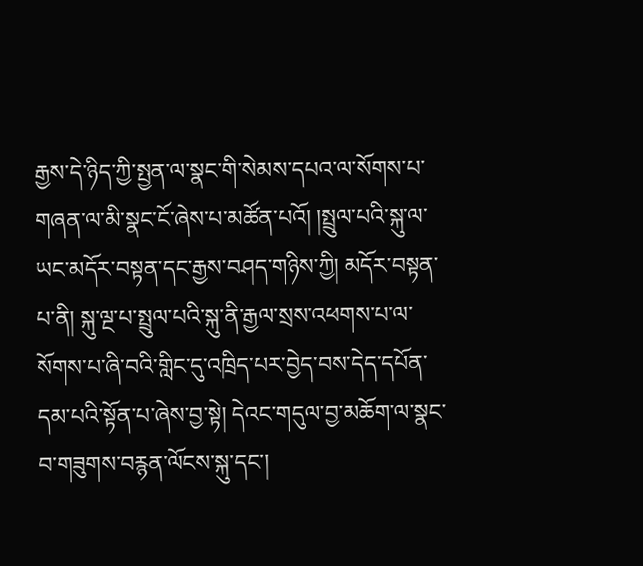རྒྱས་དེ་ཉིད་ཀྱི་སྤྱན་ལ་སྣང་གི་སེམས་དཔའ་ལ་སོགས་པ་གཞན་ལ་མི་སྣང་ངོ་ཞེས་པ་མཚོན་པའོ། །སྤྲུལ་པའི་སྐུ་ལ་ཡང་མདོར་བསྟན་དང་རྒྱས་བཤད་གཉིས་ཀྱི། མདོར་བསྟན་པ་ནི། སྐུ་ལྔ་པ་སྤྲུལ་པའི་སྐུ་ནི་རྒྱལ་སྲས་འཕགས་པ་ལ་སོགས་པ་ཞི་བའི་གླིང་དུ་འཁྲིད་པར་བྱེད་བས་དེད་དཔོན་དམ་པའི་སྟོན་པ་ཞེས་བྱ་སྟེ། དེའང་གདུལ་བྱ་མཆོག་ལ་སྣང་བ་གཟུགས་བརྙན་ལོངས་སྐུ་དང་།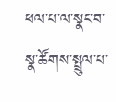ཕལ་པ་ལ་སྣང་བ་སྣ་ཚོགས་སྤྲུལ་པ་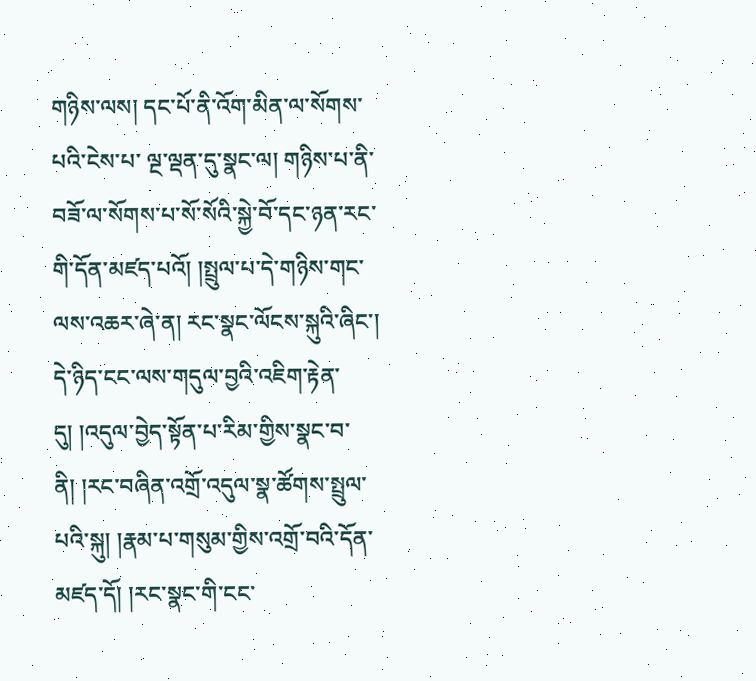གཉིས་ལས། དང་པོ་ནི་འོག་མིན་ལ་སོགས་པའི་ངེས་པ་ ལྔ་ལྡན་དུ་སྣང་ལ། གཉིས་པ་ནི་བཟོ་ལ་སོགས་པ་སོ་སོའི་སྐྱེ་བོ་དང་ཉན་རང་གི་དོན་མཛད་པའོ། །སྤྲུལ་པ་དེ་གཉིས་གང་ལས་འཆར་ཞེ་ན། རང་སྣང་ལོངས་སྐུའི་ཞིང་། དེ་ཉིད་ངང་ལས་གདུལ་བྱའི་འཇིག་རྟེན་དུ། །འདུལ་བྱེད་སྟོན་པ་རིམ་གྱིས་སྣང་བ་ནི། །རང་བཞིན་འགྲོ་འདུལ་སྣ་ཚོགས་སྤྲུལ་པའི་སྐུ། །རྣམ་པ་གསུམ་གྱིས་འགྲོ་བའི་དོན་མཛད་དོ། །རང་སྣང་གི་ངང་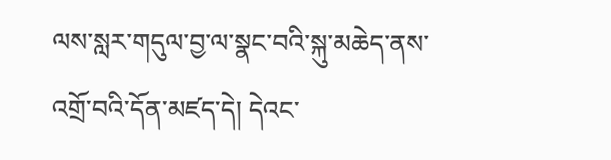ལས་སླར་གདུལ་བྱ་ལ་སྣང་བའི་སྐུ་མཆེད་ནས་འགྲོ་བའི་དོན་མཛད་དེ། དེའང་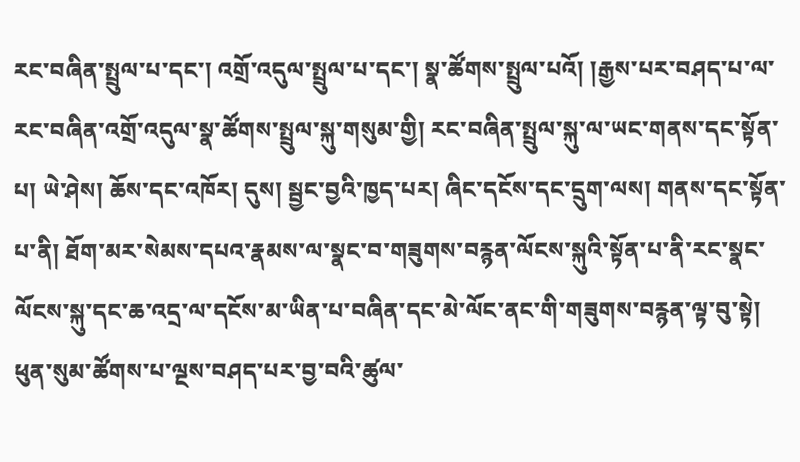རང་བཞིན་སྤྲུལ་པ་དང་། འགྲོ་འདུལ་སྤྲུལ་པ་དང་། སྣ་ཚོགས་སྤྲུལ་པའོ། །རྒྱས་པར་བཤད་པ་ལ་རང་བཞིན་འགྲོ་འདུལ་སྣ་ཚོགས་སྤྲུལ་སྐུ་གསུམ་གྱི། རང་བཞིན་སྤྲུལ་སྐུ་ལ་ཡང་གནས་དང་སྟོན་པ། ཡེ་ཤེས། ཆོས་དང་འཁོར། དུས། སྦྱང་བྱའི་ཁྱད་པར། ཞིང་དངོས་དང་དྲུག་ལས། གནས་དང་སྟོན་པ་ནི། ཐོག་མར་སེམས་དཔའ་རྣམས་ལ་སྣང་བ་གཟུགས་བརྙན་ལོངས་སྐུའི་སྟོན་པ་ནི་རང་སྣང་ལོངས་སྐུ་དང་ཆ་འདྲ་ལ་དངོས་མ་ཡིན་པ་བཞིན་དང་མེ་ལོང་ནང་གི་གཟུགས་བརྙན་ལྟ་བུ་སྟེ། ཕུན་སུམ་ཚོགས་པ་ལྔས་བཤད་པར་བྱ་བའི་ཚུལ་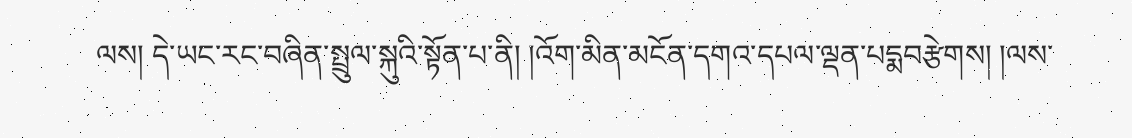ལས། དེ་ཡང་རང་བཞིན་སྤྲུལ་སྐུའི་སྟོན་པ་ནི། །འོག་མིན་མངོན་དགའ་དཔལ་ལྡན་པདྨབརྩེགས། །ལས་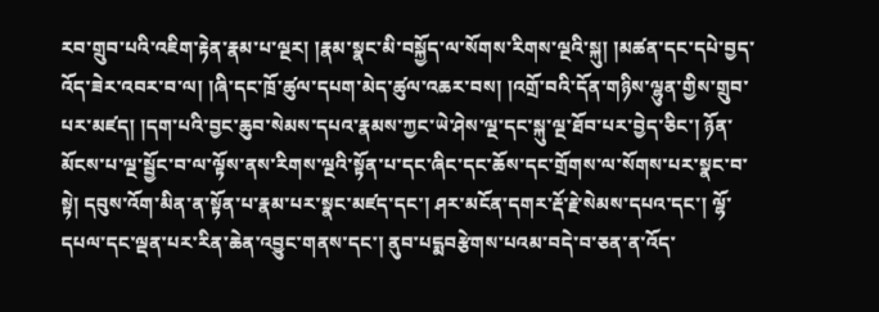རབ་གྲུབ་པའི་འཇིག་རྟེན་རྣམ་པ་ལྔར། །རྣམ་སྣང་མི་བསྐྱོད་ལ་སོགས་རིགས་ལྔའི་སྐུ། །མཚན་དང་དཔེ་བྱད་འོད་ཟེར་འབར་བ་ལ། །ཞི་དང་ཁྲོ་ཚུལ་དཔག་མེད་ཚུལ་འཆར་བས། །འགྲོ་བའི་དོན་གཉིས་ལྷུན་གྱིས་གྲུབ་པར་མཛད། །དག་པའི་བྱང་ཆུབ་སེམས་དཔའ་རྣམས་ཀྱང་ཡེ་ཤེས་ལྔ་དང་སྐུ་ལྔ་ཐོབ་པར་བྱེད་ཅིང་། ཉོན་མོངས་པ་ལྔ་སྦྱོང་བ་ལ་ལྟོས་ནས་རིགས་ལྔའི་སྟོན་པ་དང་ཞིང་དང་ཆོས་དང་གྲོགས་ལ་སོགས་པར་སྣང་བ་སྟེ། དབུས་འོག་མིན་ན་སྟོན་པ་རྣམ་པར་སྣང་མཛད་དང་། ཤར་མངོན་དགར་རྡོ་རྗེ་སེམས་དཔའ་དང་། ལྷོ་དཔལ་དང་ལྡན་པར་རིན་ཆེན་འབྱུང་གནས་དང་། ནུབ་པདྨབརྩེགས་པའམ་བདེ་བ་ཅན་ན་འོད་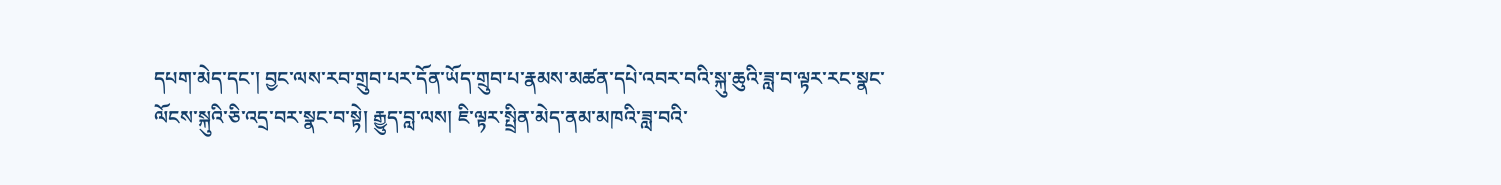དཔག་མེད་དང་། བྱང་ལས་རབ་གྲུབ་པར་དོན་ཡོད་གྲུབ་པ་རྣམས་མཚན་དཔེ་འབར་བའི་སྐུ་ཆུའི་ཟླ་བ་ལྟར་རང་སྣང་ལོངས་སྐུའི་ཅི་འདྲ་བར་སྣང་བ་སྟེ། རྒྱུད་བླ་ལས། ཇི་ལྟར་སྤྲིན་མེད་ནམ་མཁའི་ཟླ་བའི་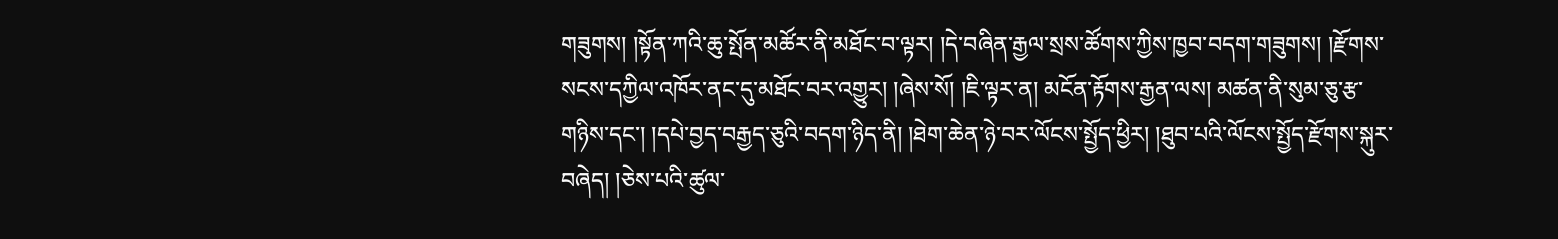གཟུགས། །སྟོན་ཀའི་ཆུ་སྤོན་མཚོར་ནི་མཐོང་བ་ལྟར། །དེ་བཞིན་རྒྱལ་སྲས་ཚོགས་ཀྱིས་ཁྱབ་བདག་གཟུགས། །རྫོགས་སངས་དཀྱིལ་འཁོར་ནང་དུ་མཐོང་བར་འགྱུར། །ཞེས་སོ། །ཇི་ལྟར་ན། མངོན་རྟོགས་རྒྱན་ལས། མཚན་ནི་སུམ་ཅུ་རྩ་གཉིས་དང་། །དཔེ་བྱད་བརྒྱད་ཅུའི་བདག་ཉིད་ནི། །ཐེག་ཆེན་ཉེ་བར་ལོངས་སྤྱོད་ཕྱིར། །ཐུབ་པའི་ལོངས་སྤྱོད་རྫོགས་སྐུར་བཞེད། །ཅེས་པའི་ཚུལ་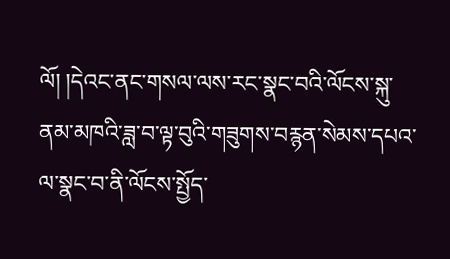ལོ། །དེའང་ནང་གསལ་ལས་རང་སྣང་བའི་ལོངས་སྐུ་ནམ་མཁའི་ཟླ་བ་ལྟ་བུའི་གཟུགས་བརྙན་སེམས་དཔའ་ལ་སྣང་བ་ནི་ལོངས་སྤྱོད་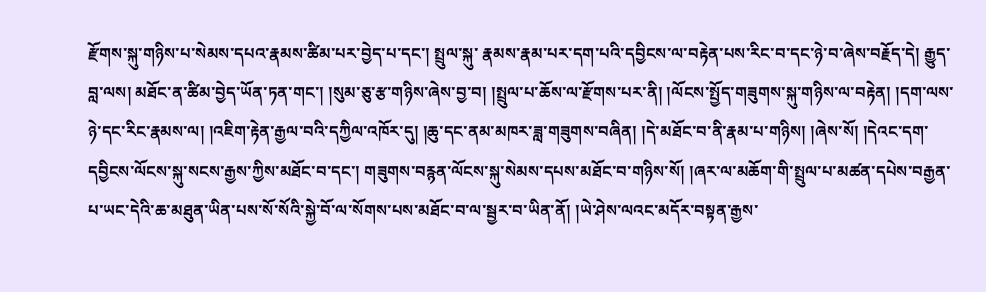རྫོགས་སྐུ་གཉིས་པ་སེམས་དཔའ་རྣམས་ཚིམ་པར་བྱེད་པ་དང་། སྤྲུལ་སྐུ་ རྣམས་རྣམ་པར་དག་པའི་དབྱིངས་ལ་བརྟེན་པས་རིང་བ་དང་ཉེ་བ་ཞེས་བརྗོད་དེ། རྒྱུད་བླ་ལས། མཐོང་ན་ཚིམ་བྱེད་ཡོན་ཏན་གང་། །སུམ་ཅུ་རྩ་གཉིས་ཞེས་བྱ་བ། །སྤྲུལ་པ་ཆོས་ལ་རྫོགས་པར་ནི། །ལོངས་སྤྱོད་གཟུགས་སྐུ་གཉིས་ལ་བརྟེན། །དག་ལས་ཉེ་དང་རིང་རྣམས་ལ། །འཇིག་རྟེན་རྒྱལ་བའི་དཀྱིལ་འཁོར་དུ། །ཆུ་དང་ནམ་མཁར་ཟླ་གཟུགས་བཞིན། །དེ་མཐོང་བ་ནི་རྣམ་པ་གཉིས། །ཞེས་སོ། །དེའང་དག་དབྱིངས་ལོངས་སྐུ་སངས་རྒྱས་ཀྱིས་མཐོང་བ་དང་། གཟུགས་བརྙན་ལོངས་སྐུ་སེམས་དཔས་མཐོང་བ་གཉིས་སོ། །ཞར་ལ་མཆོག་གི་སྤྲུལ་པ་མཚན་དཔེས་བརྒྱན་པ་ཡང་དེའི་ཆ་མཐུན་ཡིན་པས་སོ་སོའི་སྐྱེ་བོ་ལ་སོགས་པས་མཐོང་བ་ལ་སྦྱར་བ་ཡིན་ནོ། །ཡེ་ཤེས་ལའང་མདོར་བསྟན་རྒྱས་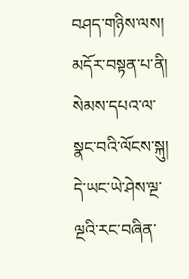བཤད་གཉིས་ལས། མདོར་བསྟན་པ་ནི། སེམས་དཔའ་ལ་སྣང་བའི་ལོངས་སྐུ། དེ་ཡང་ཡེ་ཤེས་ལྔ་ལྔའི་རང་བཞིན་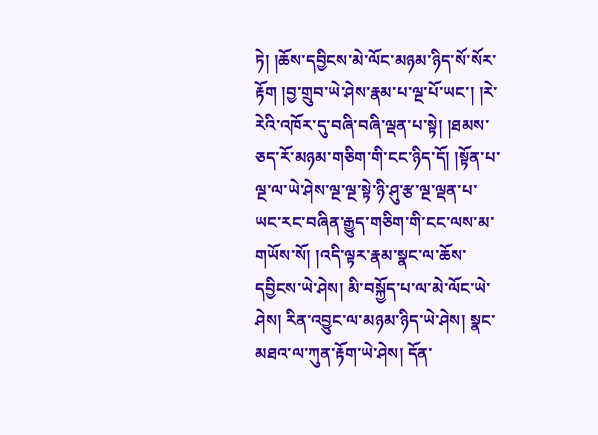ཏེ། །ཆོས་དབྱིངས་མེ་ལོང་མཉམ་ཉིད་སོ་སོར་རྟོག །བྱ་གྲུབ་ཡེ་ཤེས་རྣམ་པ་ལྔ་པོ་ཡང་། །རེ་རེའི་འཁོར་དུ་བཞི་བཞི་ལྡན་པ་སྟེ། །ཐམས་ཅད་རོ་མཉམ་གཅིག་གི་ངང་ཉིད་དོ། །སྟོན་པ་ལྔ་ལ་ཡེ་ཤེས་ལྔ་ལྔ་སྟེ་ཉི་ཤུ་རྩ་ལྔ་ལྡན་པ་ཡང་རང་བཞིན་རྒྱུད་གཅིག་གི་ངང་ལས་མ་གཡོས་སོ། །འདི་ལྟར་རྣམ་སྣང་ལ་ཆོས་དབྱིངས་ཡེ་ཤེས། མི་བསྐྱོད་པ་ལ་མེ་ལོང་ཡེ་ཤེས། རིན་འབྱུང་ལ་མཉམ་ཉིད་ཡེ་ཤེས། སྣང་མཐའ་ལ་ཀུན་རྟོག་ཡེ་ཤེས། དོན་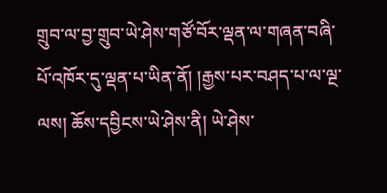གྲུབ་ལ་བྱ་གྲུབ་ཡེ་ཤེས་གཙོ་བོར་ལྡན་ལ་གཞན་བཞི་པོ་འཁོར་དུ་ལྡན་པ་ཡིན་ནོ། །རྒྱས་པར་བཤད་པ་ལ་ལྔ་ལས། ཆོས་དབྱིངས་ཡེ་ཤེས་ནི། ཡེ་ཤེས་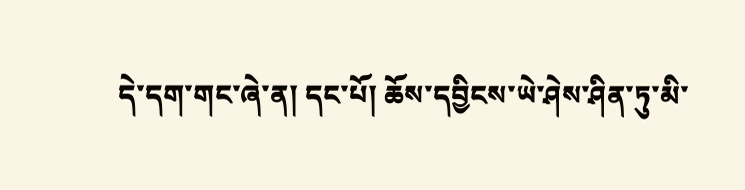དེ་དག་གང་ཞེ་ན། དང་པོ། ཆོས་དབྱིངས་ཡེ་ཤེས་ཤིན་ཏུ་མི་